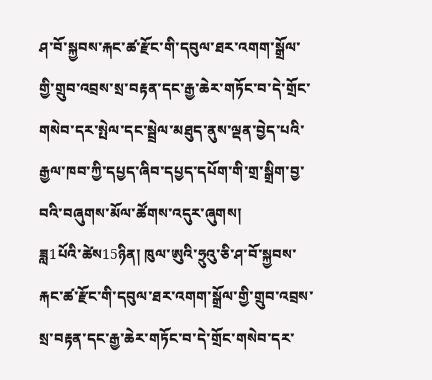ཤ་བོ་སྐྱབས་རྐང་ཚ་རྫོང་གི་དབུལ་ཐར་འགག་སྒྲོལ་གྱི་གྲུབ་འབྲས་སྲ་བརྟན་དང་རྒྱ་ཆེར་གཏོང་བ་དེ་གྲོང་གསེབ་དར་སྤེལ་དང་སྦྲེལ་མཐུད་ནུས་ལྡན་བྱེད་པའི་རྒྱལ་ཁབ་ཀྱི་དཔྱད་ཞིབ་དཔྱད་དཔོག་གི་གྲ་སྒྲིག་བྱ་བའི་བཞུགས་མོལ་ཚོགས་འདུར་ཞུགས།
ཟླ1པོའི་ཚེས15ཉིན། ཁུལ་ཨུའི་ཧྲུའུ་ཅི་ཤ་བོ་སྐྱབས་རྐང་ཚ་རྫོང་གི་དབུལ་ཐར་འགག་སྒྲོལ་གྱི་གྲུབ་འབྲས་སྲ་བརྟན་དང་རྒྱ་ཆེར་གཏོང་བ་དེ་གྲོང་གསེབ་དར་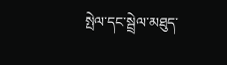སྤེལ་དང་སྦྲེལ་མཐུད་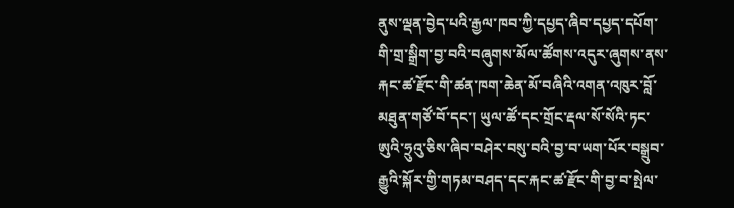ནུས་ལྡན་བྱེད་པའི་རྒྱལ་ཁབ་ཀྱི་དཔྱད་ཞིབ་དཔྱད་དཔོག་གི་གྲ་སྒྲིག་བྱ་བའི་བཞུགས་མོལ་ཚོགས་འདུར་ཞུགས་ནས་རྐང་ཚ་རྫོང་གི་ཚན་ཁག་ཆེན་མོ་བཞིའི་འགན་འཁུར་བློ་མཐུན་གཙོ་བོ་དང་། ཡུལ་ཚོ་དང་གྲོང་རྡལ་སོ་སོའི་ཏང་ཨུའི་ཧྲུའུ་ཅིས་ཞིབ་བཤེར་བསུ་བའི་བྱ་བ་ཡག་པོར་བསྒྲུབ་རྒྱུའི་སྐོར་གྱི་གཏམ་བཤད་དང་རྐང་ཚ་རྫོང་གི་བྱ་བ་སྤེལ་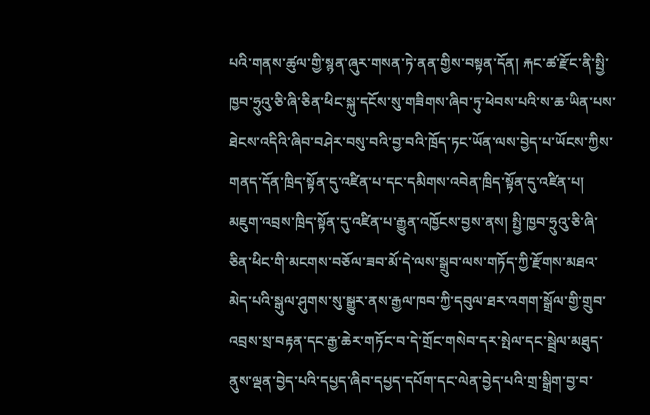པའི་གནས་ཚུལ་གྱི་སྙན་ཞུར་གསན་ཏེ་ནན་གྱིས་བསྟན་དོན། རྐང་ཚ་རྫོང་ནི་སྤྱི་ཁྱབ་ཧྲུའུ་ཅི་ཞི་ཅིན་ཕིང་སྐུ་དངོས་སུ་གཟིགས་ཞིབ་ཏུ་ཕེབས་པའི་ས་ཆ་ཡིན་པས་ཐེངས་འདིའི་ཞིབ་བཤེར་བསུ་བའི་བྱ་བའི་ཁྲོད་ཏང་ཡོན་ལས་བྱེད་པ་ཡོངས་ཀྱིས་གནད་དོན་ཁྲིད་སྟོན་དུ་འཛིན་པ་དང་དམིགས་འབེན་ཁྲིད་སྟོན་དུ་འཛིན་པ། མཇུག་འབྲས་ཁྲིད་སྟོན་དུ་འཛིན་པ་རྒྱུན་འཁྱོངས་བྱས་ནས། སྤྱི་ཁྱབ་ཧྲུའུ་ཅི་ཞི་ཅིན་ཕིང་གི་མངགས་བཅོལ་ཟབ་མོ་དེ་ལས་སྒྲུབ་ལས་གཏོད་ཀྱི་རྫོགས་མཐའ་མེད་པའི་སྒུལ་ཤུགས་སུ་སྒྱུར་ནས་རྒྱལ་ཁབ་ཀྱི་དབུལ་ཐར་འགག་སྒྲོལ་གྱི་གྲུབ་འབྲས་སྲ་བརྟན་དང་རྒྱ་ཆེར་གཏོང་བ་དེ་གྲོང་གསེབ་དར་སྤེལ་དང་སྦྲེལ་མཐུད་ནུས་ལྡན་བྱེད་པའི་དཔྱད་ཞིབ་དཔྱད་དཔོག་དང་ལེན་བྱེད་པའི་གྲ་སྒྲིག་བྱ་བ་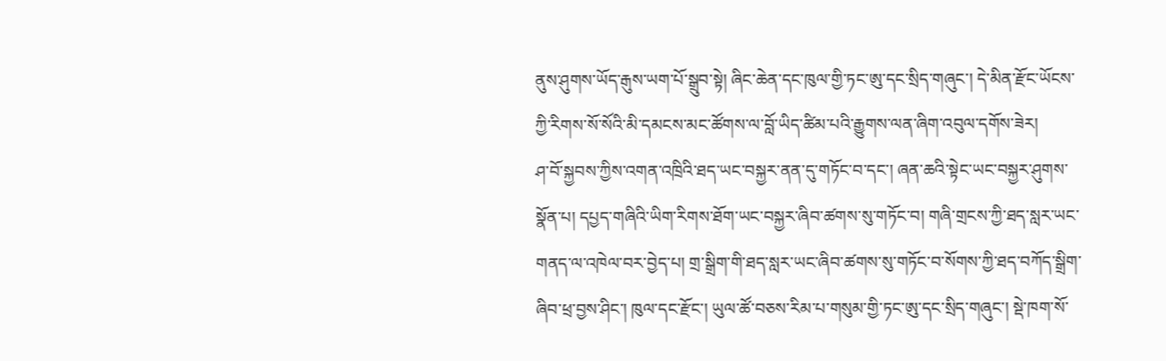ནུས་ཤུགས་ཡོད་རྒུས་ཡག་པོ་སྒྲུབ་སྟེ། ཞིང་ཆེན་དང་ཁུལ་གྱི་ཏང་ཨུ་དང་སྲིད་གཞུང་། དེ་མིན་རྫོང་ཡོངས་ཀྱི་རིགས་སོ་སོའི་མི་དམངས་མང་ཚོགས་ལ་བློ་ཡིད་ཚིམ་པའི་རྒྱུགས་ལན་ཞིག་འབུལ་དགོས་ཟེར།
ཤ་བོ་སྐྱབས་ཀྱིས་འགན་འཁྲིའི་ཐད་ཡང་བསྐྱར་ནན་དུ་གཏོང་བ་དང་། ཞན་ཆའི་སྟེང་ཡང་བསྐྱར་ཤུགས་སྣོན་པ། དཔྱད་གཞིའི་ཡིག་རིགས་ཐོག་ཡང་བསྐྱར་ཞིབ་ཚགས་སུ་གཏོང་བ། གཞི་གྲངས་ཀྱི་ཐད་སླར་ཡང་གནད་ལ་འཁེལ་བར་བྱེད་པ། གྲ་སྒྲིག་གི་ཐད་སླར་ཡང་ཞིབ་ཚགས་སུ་གཏོང་བ་སོགས་ཀྱི་ཐད་བཀོད་སྒྲིག་ཞིབ་ཕྲ་བྱས་ཤིང་། ཁུལ་དང་རྫོང་། ཡུལ་ཚོ་བཅས་རིམ་པ་གསུམ་གྱི་ཏང་ཨུ་དང་སྲིད་གཞུང་། སྡེ་ཁག་སོ་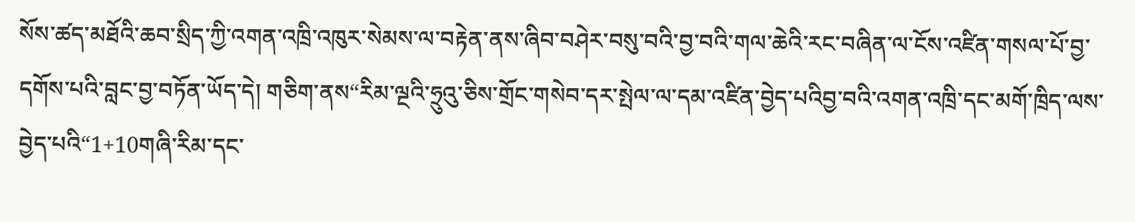སོས་ཚད་མཐོའི་ཆབ་སྲིད་ཀྱི་འགན་འཁྲི་འཁུར་སེམས་ལ་བརྟེན་ནས་ཞིབ་བཤེར་བསུ་བའི་བྱ་བའི་གལ་ཆེའི་རང་བཞིན་ལ་ངོས་འཛིན་གསལ་པོ་བྱ་དགོས་པའི་བླང་བྱ་བཏོན་ཡོད་དེ། གཅིག་ནས“རིམ་ལྔའི་ཧྲུའུ་ཅིས་གྲོང་གསེབ་དར་སྤེལ་ལ་དམ་འཛིན་བྱེད་པའིབྱ་བའི་འགན་འཁྲི་དང་མགོ་ཁྲིད་ལས་བྱེད་པའི“1+10གཞི་རིམ་དང་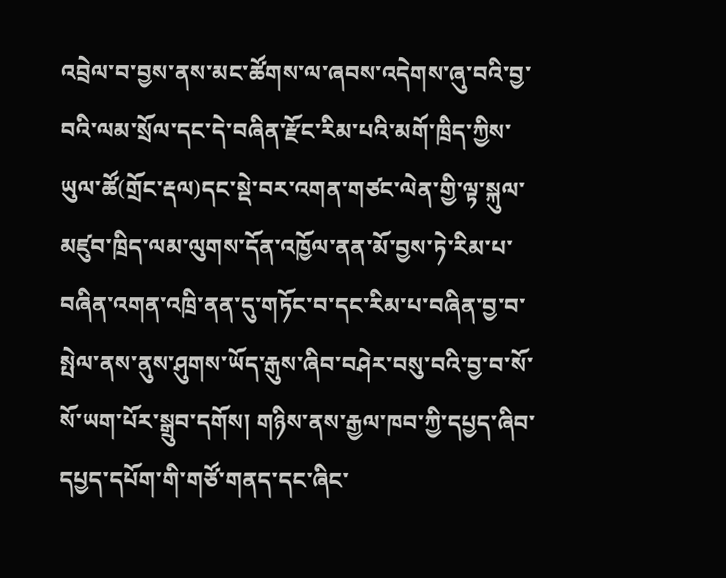འབྲེལ་བ་བྱས་ནས་མང་ཚོགས་ལ་ཞབས་འདེགས་ཞུ་བའི་བྱ་བའི་ལམ་སྲོལ་དང་དེ་བཞིན་རྫོང་རིམ་པའི་མགོ་ཁྲིད་ཀྱིས་ཡུལ་ཚོ(གྲོང་རྡལ)དང་སྡེ་བར་འགན་གཙང་ལེན་གྱི་ལྟ་སྐུལ་མཛུབ་ཁྲིད་ལམ་ལུགས་དོན་འཁྱོལ་ནན་མོ་བྱས་ཏེ་རིམ་པ་བཞིན་འགན་འཁྲི་ནན་དུ་གཏོང་བ་དང་རིམ་པ་བཞིན་བྱ་བ་སྤེལ་ནས་ནུས་ཤུགས་ཡོད་རྒུས་ཞིབ་བཤེར་བསུ་བའི་བྱ་བ་སོ་སོ་ཡག་པོར་སྒྲུབ་དགོས། གཉིས་ནས་རྒྱལ་ཁབ་ཀྱི་དཔྱད་ཞིབ་དཔྱད་དཔོག་གི་གཙོ་གནད་དང་ཞིང་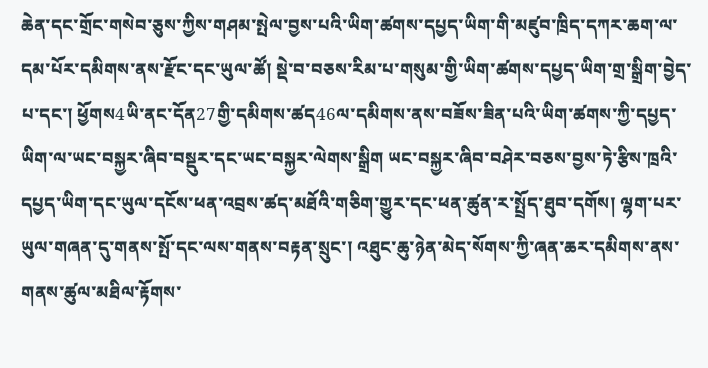ཆེན་དང་གྲོང་གསེབ་ཅུས་ཀྱིས་གཤམ་སྤེལ་བྱས་པའི་ཡིག་ཚགས་དཔྱད་ཡིག་གི་མཛུབ་ཁྲིད་དཀར་ཆག་ལ་དམ་པོར་དམིགས་ནས་རྫོང་དང་ཡུལ་ཚོ། སྡེ་བ་བཅས་རིམ་པ་གསུམ་གྱི་ཡིག་ཚགས་དཔྱད་ཡིག་གྲ་སྒྲིག་བྱེད་པ་དང་། ཕྱོགས4ཡི་ནང་དོན27གྱི་དམིགས་ཚད46ལ་དམིགས་ནས་བཟོས་ཟིན་པའི་ཡིག་ཚགས་ཀྱི་དཔྱད་ཡིག་ལ་ཡང་བསྐྱར་ཞིབ་བསྡུར་དང་ཡང་བསྐྱར་ལེགས་སྒྲིག ཡང་བསྐྱར་ཞིབ་བཤེར་བཅས་བྱས་ཏེ་རྩིས་ཁྲའི་དཔྱད་ཡིག་དང་ཡུལ་དངོས་ཕན་འབྲས་ཚད་མཐོའི་གཅིག་གྱུར་དང་ཕན་ཚུན་ར་སྤྲོད་ཐུབ་དགོས། ལྷག་པར་ཡུལ་གཞན་དུ་གནས་སྤོ་དང་ལས་གནས་བརྟན་སྲུང་། འཐུང་ཆུ་ཉེན་མེད་སོགས་ཀྱི་ཞན་ཆར་དམིགས་ནས་གནས་ཚུལ་མཐིལ་རྟོགས་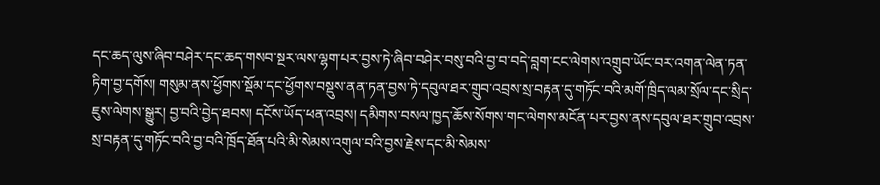དང་ཆད་ལུས་ཞིབ་བཤེར་དང་ཆད་གསབ་སྔར་ལས་ལྷག་པར་བྱས་ཏེ་ཞིབ་བཤེར་བསུ་བའི་བྱ་བ་བདེ་བླག་ངང་ལེགས་འགྲུབ་ཡོང་བར་འགན་ལེན་ཏན་ཏིག་བྱ་དགོས། གསུམ་ནས་ཕྱོགས་སྡོམ་དང་ཕྱོགས་བསྡུས་ནན་ཏན་བྱས་ཏེ་དབུལ་ཐར་གྲུབ་འབྲས་སྲ་བརྟན་དུ་གཏོང་བའི་མགོ་ཁྲིད་ལམ་སྲོལ་དང་སྲིད་ཇུས་ལེགས་སྒྱུར། བྱ་བའི་བྱེད་ཐབས། དངོས་ཡོད་ཕན་འབྲས། དམིགས་བསལ་ཁྱད་ཆོས་སོགས་གང་ལེགས་མངོན་པར་བྱས་ནས་དབུལ་ཐར་གྲུབ་འབྲས་སྲ་བརྟན་དུ་གཏོང་བའི་བྱ་བའི་ཁྲོད་ཐོན་པའི་མི་སེམས་འགུལ་བའི་བྱས་རྗེས་དང་མི་སེམས་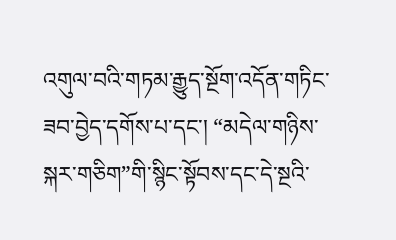འགུལ་བའི་གཏམ་རྒྱུད་སྔོག་འདོན་གཏིང་ཟབ་བྱེད་དགོས་པ་དང་། “མདེལ་གཉིས་སྐར་གཅིག”གི་སྙིང་སྟོབས་དང་དེ་སྔའི་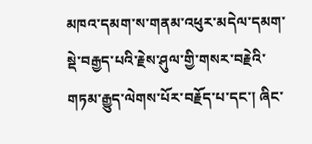མཁའ་དམག་ས་གནམ་འཕུར་མདེལ་དམག་སྡེ་བརྒྱད་པའི་རྗེས་ཤུལ་གྱི་གསར་བརྗེའི་གཏམ་རྒྱུད་ལེགས་པོར་བརྗོད་པ་དང་། ཞིང་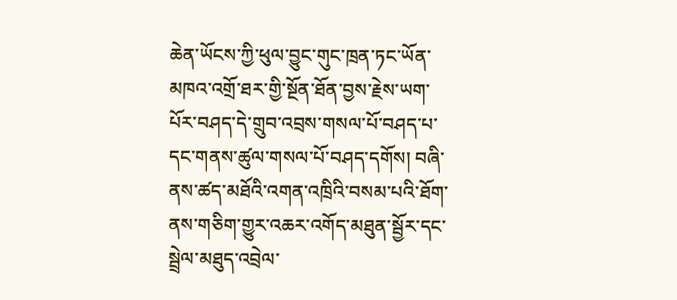ཆེན་ཡོངས་ཀྱི་ཕུལ་བྱུང་གུང་ཁྲན་ཏང་ཡོན་མཁའ་འགྲོ་ཐར་གྱི་སྔོན་ཐོན་བྱས་རྗེས་ཡག་པོར་བཤད་དེ་གྲུབ་འབྲས་གསལ་པོ་བཤད་པ་དང་གནས་ཚུལ་གསལ་པོ་བཤད་དགོས། བཞི་ནས་ཚད་མཐོའི་འགན་འཁྲིའི་བསམ་པའི་ཐོག་ནས་གཅིག་གྱུར་འཆར་འགོད་མཐུན་སྦྱོར་དང་སྦྲེལ་མཐུད་འབྲེལ་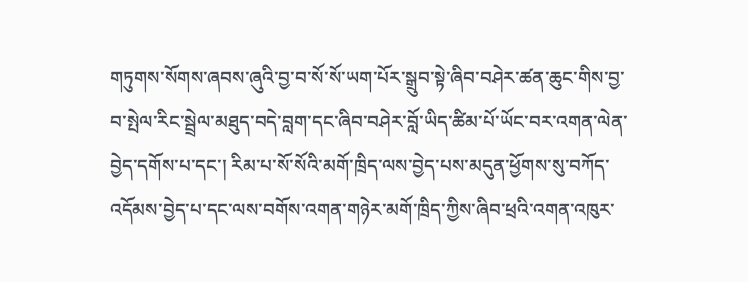གཏུགས་སོགས་ཞབས་ཞུའི་བྱ་བ་སོ་སོ་ཡག་པོར་སྒྲུབ་སྟེ་ཞིབ་བཤེར་ཚན་ཆུང་གིས་བྱ་བ་སྤེལ་རིང་སྦྲེལ་མཐུད་བདེ་བླག་དང་ཞིབ་བཤེར་བློ་ཡིད་ཚིམ་པོ་ཡོང་བར་འགན་ལེན་བྱེད་དགོས་པ་དང་། རིམ་པ་སོ་སོའི་མགོ་ཁྲིད་ལས་བྱེད་པས་མདུན་ཕྱོགས་སུ་བཀོད་འདོམས་བྱེད་པ་དང་ལས་བགོས་འགན་གཉེར་མགོ་ཁྲིད་ཀྱིས་ཞིབ་ཕྲའི་འགན་འཁུར་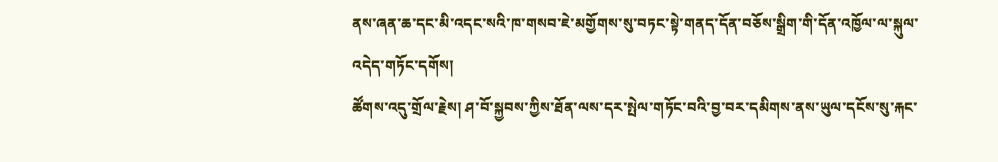ནས་ཞན་ཆ་དང་མི་འདང་སའི་ཁ་གསབ་ཇེ་མགྱོགས་སུ་བཏང་སྟེ་གནད་དོན་བཅོས་སྒྲིག་གི་དོན་འཁྱོལ་ལ་སྐུལ་འདེད་གཏོང་དགོས།
ཚོགས་འདུ་གྲོལ་རྗེས། ཤ་བོ་སྐྱབས་ཀྱིས་ཐོན་ལས་དར་སྤེལ་གཏོང་བའི་བྱ་བར་དམིགས་ནས་ཡུལ་དངོས་སུ་རྐང་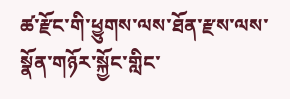ཚ་རྫོང་གི་ཕྱུགས་ལས་ཐོན་རྫས་ལས་སྣོན་གཉོར་སྐྱོང་གླིང་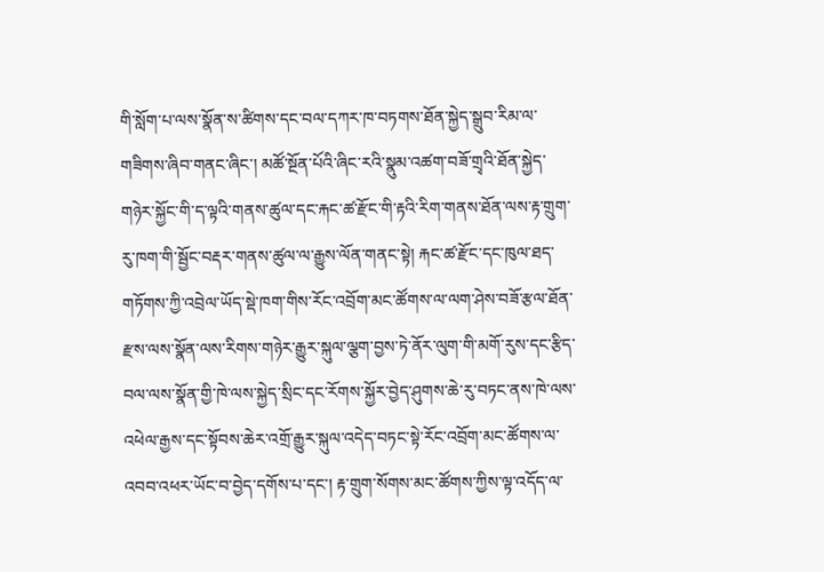གི་སློག་པ་ལས་སྣོན་ས་ཚིགས་དང་བལ་དཀར་ཁ་བཏགས་ཐོན་སྐྱེད་སྒྲུབ་རིམ་ལ་གཟིགས་ཞིབ་གནང་ཞིང་། མཚོ་སྔོན་པོའི་ཞིང་རའི་སྣུམ་འཚག་བཟོ་གྲྭའི་ཐོན་སྐྱེད་གཉེར་སྐྱོང་གི་ད་ལྟའི་གནས་ཚུལ་དང་རྐང་ཚ་རྫོང་གི་རྟའི་རིག་གནས་ཐོན་ལས་རྟ་གྲུག་རུ་ཁག་གི་སྦྱོང་བརྡར་གནས་ཚུལ་ལ་རྒྱུས་ལོན་གནང་སྟེ། རྐང་ཚ་རྫོང་དང་ཁུལ་ཐད་གཏོགས་ཀྱི་འབྲེལ་ཡོད་སྡེ་ཁག་གིས་རོང་འབྲོག་མང་ཚོགས་ལ་ལག་ཤེས་བཟོ་རྩལ་ཐོན་རྫས་ལས་སྣོན་ལས་རིགས་གཉེར་རྒྱུར་སྐུལ་ལྕག་བྱས་ཏེ་ནོར་ལུག་གི་མགོ་རུས་དང་རྩིད་བལ་ལས་སྣོན་གྱི་ཁེ་ལས་སྐྱེད་སྲིང་དང་རོགས་སྐྱོར་བྱེད་ཤུགས་ཆེ་རུ་བཏང་ནས་ཁེ་ལས་འཕེལ་རྒྱས་དང་སྟོབས་ཆེར་འགྲོ་རྒྱུར་སྐུལ་འདེད་བཏང་སྟེ་རོང་འབྲོག་མང་ཚོགས་ལ་འབབ་འཕར་ཡོང་བ་བྱེད་དགོས་པ་དང་། རྟ་གྲུག་སོགས་མང་ཚོགས་ཀྱིས་ལྟ་འདོད་ལ་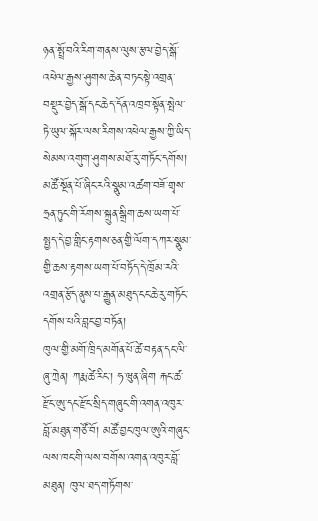ཉན་སྤྲོ་བའི་རིག་གནས་ལུས་རྩལ་བྱེད་སྒོ་འཕེལ་རྒྱས་ཤུགས་ཆེན་བཏང་སྟེ་འགྲན་བསྡུར་བྱེད་སྒོ་དང་ཆེད་དོན་འཁྲབ་སྟོན་སྤེལ་ཏེ་ཡུལ་སྐོར་ལས་རིགས་འཕེལ་རྒྱས་ཀྱི་ཡིད་སེམས་འགུག་ཤུགས་མཐོ་རུ་གཏོང་དགོས། མཚོ་སྔོན་པོ་ཞིང་རའི་སྣུམ་འཚག་བཟོ་གྲྭས་ཧྲན་ཏུང་གི་རོགས་སྐྲུན་སྒྲིག་ཆས་ཡག་པོ་སྤྱད་དེ་བྱ་གླིང་རྟགས་ཅན་གྱི་ལོག་དཀར་སྣུམ་གྱི་ཆས་རྟགས་ཡག་པོ་བཏོད་དེ་ཁྲོམ་རའི་འགྲན་རྩོད་ནུས་པ་རྒྱུན་མཐུད་ངང་ཆེ་རུ་གཏོང་དགོས་པའི་བླང་བྱ་བཏོན།
ཁུལ་གྱི་མགོ་ཁྲིད་མགོན་པོ་ཚེ་བརྟན་དང་ལི་ཞུ་ཀྲེན། ཀརྨ་ཚེ་རིང་། ཧ་ཝུན་ཞིག རྐང་ཚ་རྫོང་ཨུ་དང་རྫོང་སྲིད་གཞུང་གི་འགན་འཁུར་བློ་མཐུན་གཙོ་བོ། མཚོ་བྱང་ཁུལ་ཨུའི་གཞུང་ལས་ཁང་གི་ལས་བགོས་འགན་འཁུར་བློ་མཐུན། ཁུལ་ཐད་གཏོགས་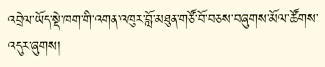འབྲེལ་ཡོད་སྡེ་ཁག་གི་འགན་འཁུར་བློ་མཐུན་གཙོ་བོ་བཅས་བཞུགས་མོལ་ཚོགས་འདུར་ཞུགས།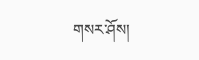གསར་ཤོས།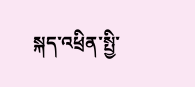སྐད་འཕྲིན་སྤྱི་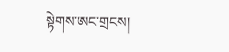སྟེགས་ཨང་གྲངས།